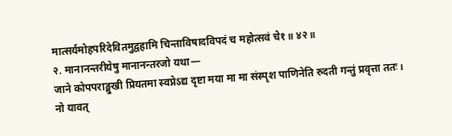मात्सर्यमोहपरिदेवितमुद्वहामि चिन्ताविषादविपदं च महोत्सवं चे१॥ ४२॥
२. मानानन्तरीयेषु मानानन्तरजो यथा—
जाने कोपपराङ्मुखी प्रियतमा स्वप्नेऽद्य दृष्टा मया मा मा संस्पृश पाणिनेति रुदती गन्तुं प्रवृत्ता ततः।
नो यावत्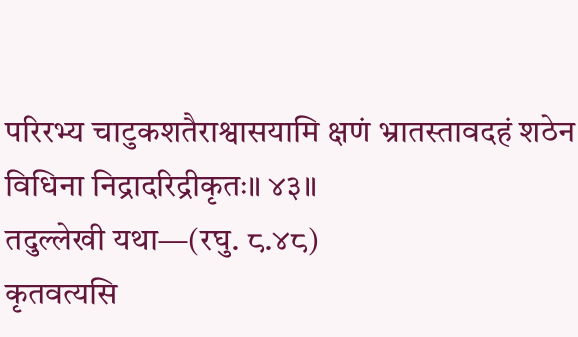परिरभ्य चाटुकशतैराश्वासयामि क्षणं भ्रातस्तावदहं शठेन विधिना निद्रादरिद्रीकृतः॥ ४३॥
तदुल्लेखी यथा—(रघु. ८.४८)
कृतवत्यसि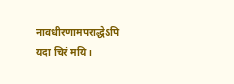नावधीरणामपराद्धेऽपि यदा चिरं मयि।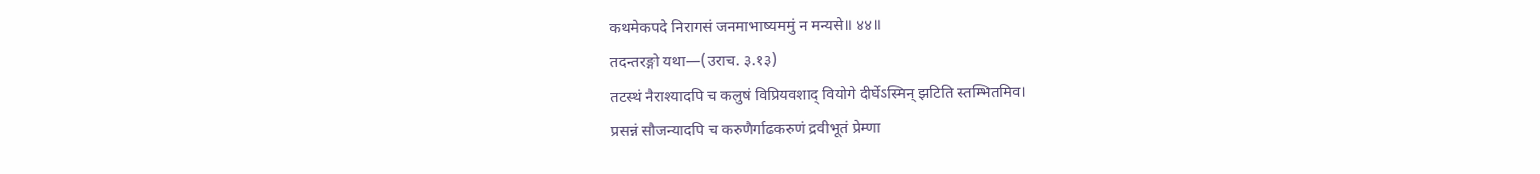कथमेकपदे निरागसं जनमाभाष्यममुं न मन्यसे॥ ४४॥
तदन्तरङ्गो यथा—(उराच. ३.१३)
तटस्थं नैराश्यादपि च कलुषं विप्रियवशाद् वियोगे दीर्घेऽस्मिन् झटिति स्तम्भितमिव।
प्रसन्नं सौजन्यादपि च करुणैर्गाढकरुणं द्रवीभूतं प्रेम्णा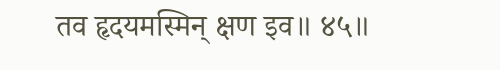तव हृदयमस्मिन् क्षण इव॥ ४५॥